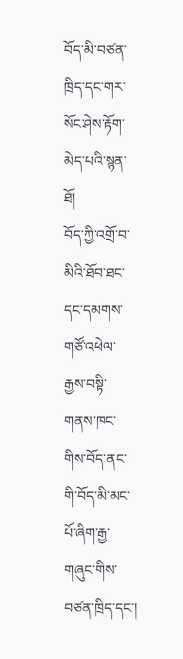བོད་མི་བཙན་ཁྲིད་དང་གར་སོང་ཤེས་རྟོག་མེད་པའི་སྙན་ཐོ།
བོད་ཀྱི་འགྲོ་བ་མིའི་ཐོབ་ཐང་དང་དམགས་གཙོ་འཕེལ་རྒྱས་བསྟི་གནས་ཁང་གིས་བོད་ནང་གི་བོད་མི་མང་པོ་ཞིག་རྒྱ་གཞུང་གིས་བཙན་ཁྲིད་དང་།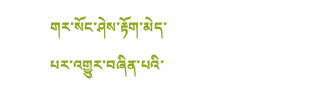གར་སོང་ཤེས་རྟོག་མེད་པར་འགྱུར་བཞིན་པའི་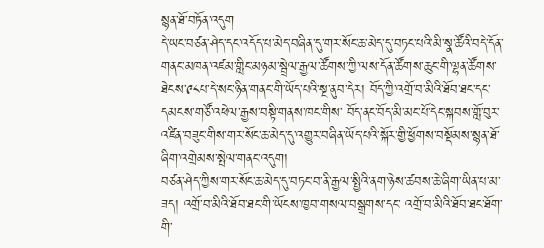སྙན་ཐོ་བཏོན་འདུག
དེ་ཡང་བཙན་ཤེད་དང་འདོད་པ་མེད་བཞིན་དུ་གར་སོང་ཆ་མེད་དུ་བཏང་པའི་མི་སྣ་ཚོའི་བདེ་དོན་གནང་མཁན་འཛམ་གླིང་མཉམ་སྦྲེལ་རྒྱལ་ཚོགས་ཀྱི་ལས་དོན་ཚོགས་ཆུང་གི་ལྷན་ཚོགས་ཐེངས་༩༨པ་དེ་སང་ཉིན་གནང་གི་ཡོད་པའི་སྔ་ནུབ་དེར། བོད་ཀྱི་འགྲོ་བ་མིའི་ཐོབ་ཐང་དང་དམངས་གཙོ་འཕེལ་རྒྱས་བསྟི་གནས་ཁང་གིས་ བོད་ནང་བོད་མི་མང་པོ་དེང་སྐབས་གློ་བུར་འཛིན་བཟུང་གིས་གར་སོང་ཆ་མེད་དུ་འགྱུར་བཞིན་ཡོད་པའི་སྐོར་གྱི་ཕྱོགས་བསྡོམས་སྙན་ཐོ་ཞིག་འགྲེམས་སྤེལ་གནང་འདུག།
བཙན་ཤེད་ཀྱིས་གར་སོང་ཆ་མེད་དུ་བཏང་བ་ནི་རྒྱལ་སྤྱིའི་ནག་ཉེས་ཚབས་ཆེ་ཞིག་ཡིན་པ་མ་ཟད། འགྲོ་བ་མིའི་ཐོབ་ཐང་གི་ཡོངས་ཁྱབ་གསལ་བསྒྲགས་དང་ འགྲོ་བ་མིའི་ཐོབ་ཐང་ཐོག་གི་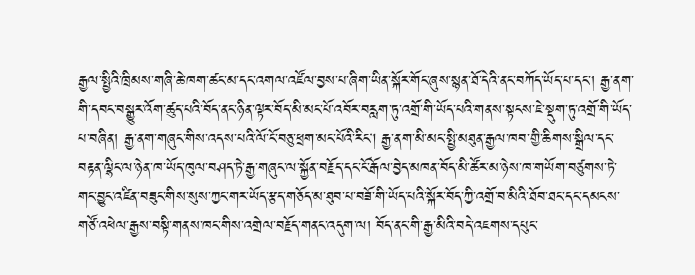རྒྱལ་སྤྱིའི་ཁྲིམས་གཞི་ཆེ་ཁག་ཚང་མ་དང་འགལ་འཛོལ་བྱས་པ་ཞིག་ཡིན་སྐོར་གོང་ཞུས་སྙན་ཐོ་དེའི་ནང་བཀོད་ཡོད་པ་དང་། རྒྱ་ནག་གི་དབང་བསྒྱུར་འོག་ཚུད་པའི་བོད་ནང་ཉིན་ལྟར་བོད་མི་མང་པོ་འབོར་བརླག་ཏུ་འགྲོ་གི་ཡོད་པའི་གནས་སྟངས་ཇེ་སྡུག་ཏུ་འགྲོ་གི་ཡོད་པ་བཞིན། རྒྱ་ནག་གཞུང་གིས་འདས་པའི་ལོ་ངོ་བཅུ་ཕྲག་མང་པོའི་རིང། རྒྱ་ནག་མི་མང་སྤྱི་མཐུན་རྒྱལ་ཁབ་གྱི་ཆིགས་སྒྲིལ་དང་བརྟན་ལྷིང་ལ་ཉེན་ཁ་ཡོད་ཁུལ་བཤད་ཏེ་རྒྱ་གཞུང་ལ་སྐྱོན་བརྗོད་དང་ངོ་རྒོལ་བྱེད་མཁན་བོད་མི་ཚོར་མ་ཉེས་ཁ་གཡོག་བཙུགས་ཏེ་གང་བྱུང་འཛིན་བཟུང་གིས་སུས་ཀྱང་གར་ཡོད་རྩད་གཅོད་མ་ཐུབ་པ་བཟོ་གི་ཡོད་པའི་སྐོར་བོད་ཀྱི་འགྲོ་བ་མིའི་ཐོབ་ཐང་དང་དམངས་གཙོ་འཕེལ་རྒྱས་བསྟི་གནས་ཁང་གིས་འགྲེལ་བརྗོད་གནང་འདུག་ལ། བོད་ནང་གི་རྒྱ་མིའི་བདེ་འཇགས་དཔུང་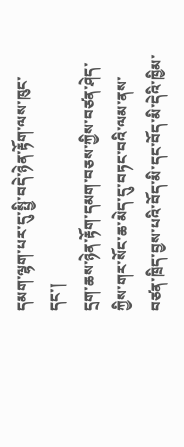དམག་ལྷག་པར་དུ་སྤྱི་བདེ་ཉེན་རྟོག་ལས་ཁུང་དང་།
དྲག་ཆས་ཉེན་རྟོག་དམག་བཅས་ཀྱིས་བཙན་ཤེད་ཀྱིས་གར་སོང་ཆ་མེད་དུ་བཏང་བའི་ལམ་ནས་བཙན་ཁྲིད་བྱས་པའི་བོད་མི་དང་བོད་མི་དེའི་ཁྱིམ་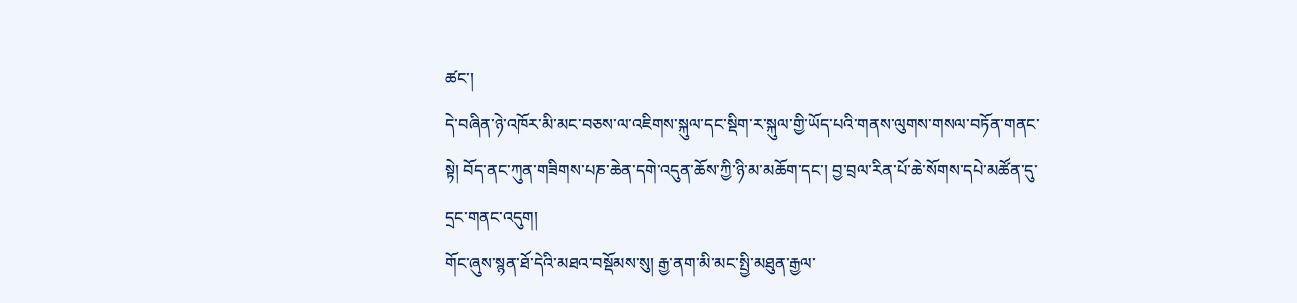ཚང་།
དེ་བཞིན་ཉེ་འཁོར་མི་མང་བཅས་ལ་འཇིགས་སྐུལ་དང་སྡིག་ར་སྐུལ་གྱི་ཡོད་པའི་གནས་ལུགས་གསལ་བཏོན་གནང་སྟེ། བོད་ནང་ཀུན་གཟིགས་པཎ་ཆེན་དགེ་འདུན་ཆོས་ཀྱི་ཉི་མ་མཆོག་དང་། བྱ་བྲལ་རིན་པོ་ཆེ་སོགས་དཔེ་མཚོན་དུ་དྲང་གནང་འདུག།
གོང་ཞུས་སྙན་ཐོ་དེའི་མཐའ་བསྡོམས་སུ། རྒྱ་ནག་མི་མང་སྤྱི་མཐུན་རྒྱལ་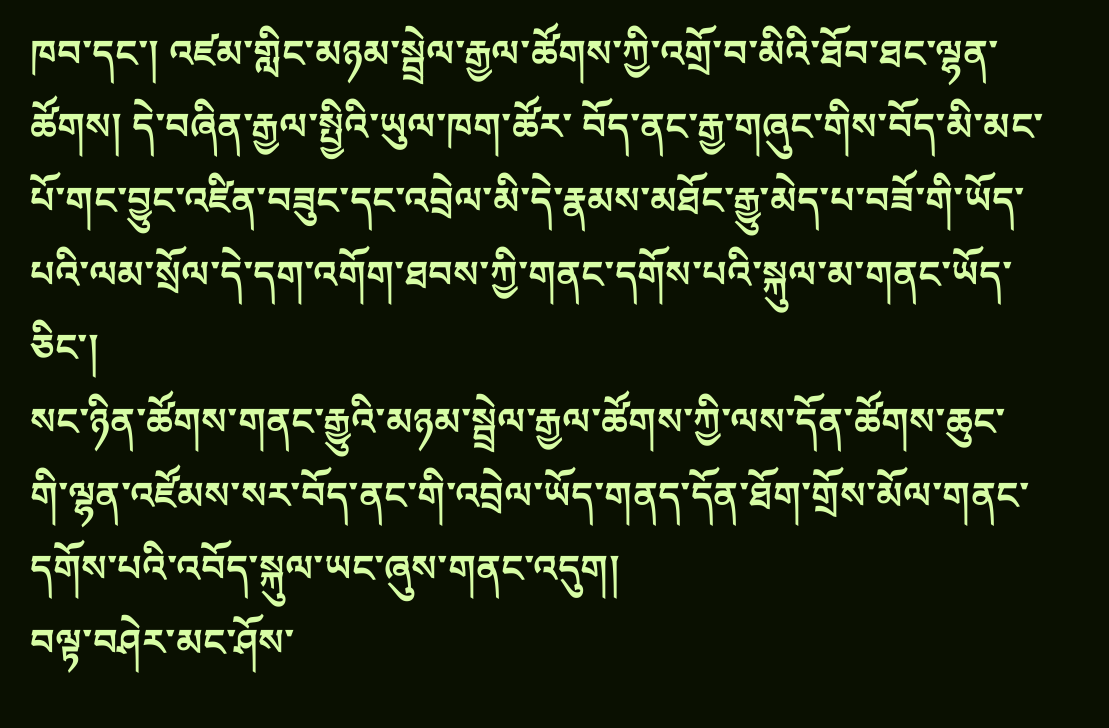ཁབ་དང་། འཛམ་གླིང་མཉམ་སྦྲེལ་རྒྱལ་ཚོགས་ཀྱི་འགྲོ་བ་མིའི་ཐོབ་ཐང་ལྷན་ཚོགས། དེ་བཞིན་རྒྱལ་སྤྱིའི་ཡུལ་ཁག་ཚོར་ བོད་ནང་རྒྱ་གཞུང་གིས་བོད་མི་མང་པོ་གང་བྱུང་འཛིན་བཟུང་དང་འབྲེལ་མི་དེ་རྣམས་མཐོང་རྒྱུ་མེད་པ་བཟོ་གི་ཡོད་པའི་ལམ་སྲོལ་དེ་དག་འགོག་ཐབས་ཀྱི་གནང་དགོས་པའི་སྐུལ་མ་གནང་ཡོད་ཅིང་།
སང་ཉིན་ཚོགས་གནང་རྒྱུའི་མཉམ་སྦྲེལ་རྒྱལ་ཚོགས་ཀྱི་ལས་དོན་ཚོགས་ཆུང་གི་ལྷན་འཛོམས་སར་བོད་ནང་གི་འབྲེལ་ཡོད་གནད་དོན་ཐོག་གྲོས་མོལ་གནང་དགོས་པའི་འབོད་སྐུལ་ཡང་ཞུས་གནང་འདུག།
བལྟ་བཤེར་མང་ཤོས་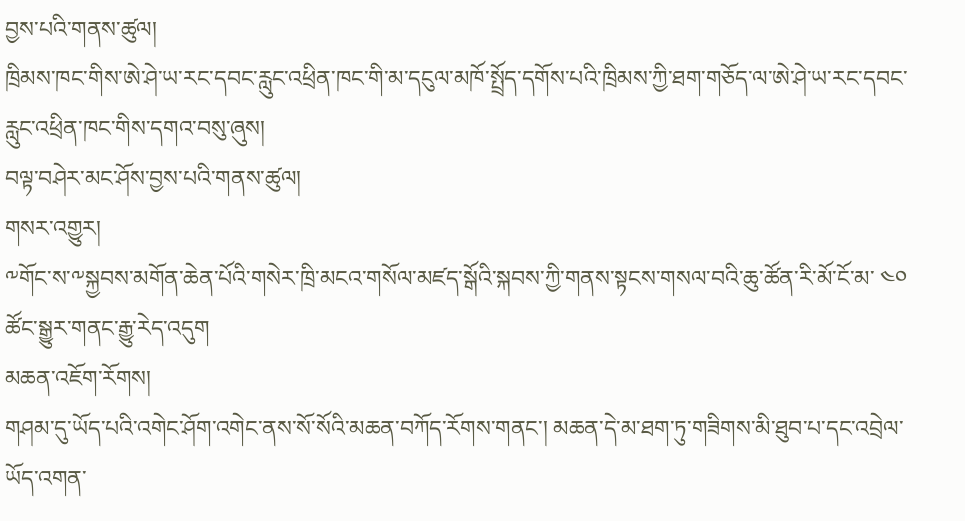བྱས་པའི་གནས་ཚུལ།
ཁྲིམས་ཁང་གིས་ཨེ་ཤེ་ཡ་རང་དབང་རླུང་འཕྲིན་ཁང་གི་མ་དངུལ་མཁོ་སྤྲོད་དགོས་པའི་ཁྲིམས་ཀྱི་ཐག་གཅོད་ལ་ཨེ་ཤེ་ཡ་རང་དབང་རླུང་འཕྲིན་ཁང་གིས་དགའ་བསུ་ཞུས།
བལྟ་བཤེར་མང་ཤོས་བྱས་པའི་གནས་ཚུལ།
གསར་འགྱུར།
༸གོང་ས་༸སྐྱབས་མགོན་ཆེན་པོའི་གསེར་ཁྲི་མངའ་གསོལ་མཛད་སྒོའི་སྐབས་ཀྱི་གནས་སྟངས་གསལ་བའི་ཆུ་ཚོན་རི་མོ་ངོ་མ་ ༤༠ ཚོང་སྒྱུར་གནང་རྒྱུ་རེད་འདུག
མཆན་འཇོག་རོགས།
གཤམ་དུ་ཡོད་པའི་འགེང་ཤོག་འགེང་ནས་སོ་སོའི་མཆན་བཀོད་རོགས་གནང་། མཆན་དེ་མ་ཐག་ཏུ་གཟིགས་མི་ཐུབ་པ་དང་འབྲེལ་ཡོད་འགན་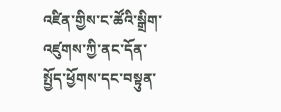འཛིན་གྱིས་ང་ཚོའི་སྒྲིག་འཛུགས་ཀྱི་ནང་དོན་སྤྱོད་ཕྱོགས་དང་བསྟུན་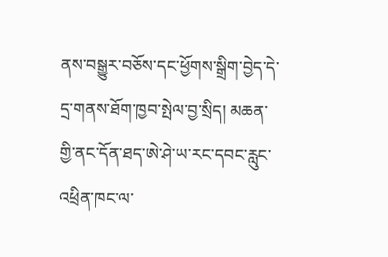ནས་བསྒྱུར་བཅོས་དང་ཕྱོགས་སྒྲིག་བྱེད་དེ་དྲ་གནས་ཐོག་ཁྱབ་སྤེལ་བྱ་སྲིད། མཆན་གྱི་ནང་དོན་ཐད་ཨེ་ཤེ་ཡ་རང་དབང་རླུང་འཕྲིན་ཁང་ལ་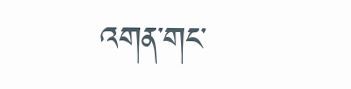འགན་གང་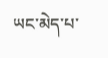ཡང་མེད་པ་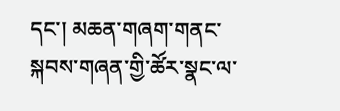དང་། མཆན་གཞག་གནང་སྐབས་གཞན་གྱི་ཚོར་སྣང་ལ་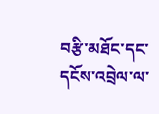བརྩི་མཐོང་དང་དངོས་འབྲེལ་ལ་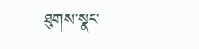ཐུགས་སྣང་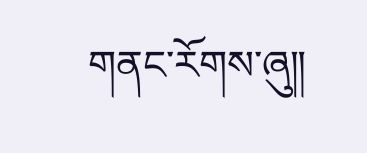གནང་རོགས་ཞུ༎